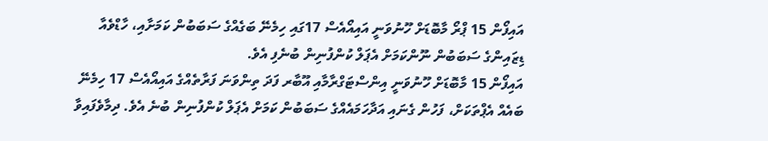އައިފޯން 15 ޕްރޯ މާބޮޑަށް ހޫނުވަނީ އައިއޯއެސް 17ގައި ހިމެނޭ ބަގެއްގެ ސަބަބުން ކަމަށާއި، ހާޑްވެއާ ޑިޒައިންގެ ސަބަބުން ނޫންކަމަށް އެޕަލް ކުންފުނިން ބުނެފި އެވެ.
އައިފޯން 15 މާބޮޑަށް ހޫނުވަނީ އިންސްޓަގްރާމާއި އޫބާރ ފަދަ ތިންވަނަ ފަރާތެއްގެ އައިއޯއެސް 17 ހިމެނޭ ބައެއް އެޕްތަކަށް، ފަހުން ގެނައި އަދާހަމައެއްގެ ސަބަބުން ކަމަށް އެޕަލް ކުންފުނިން ބުނެ އެވެ. ދިމާވެފައިވާ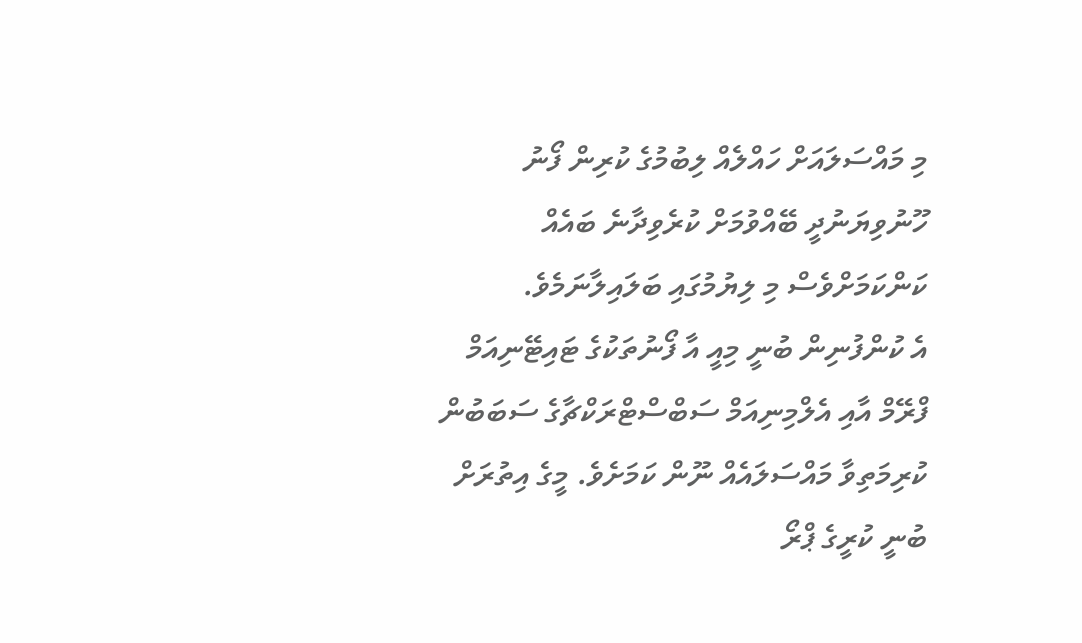މި މައްސަލައަށް ހައްލެއް ލިބުމުގެ ކުރިން ފޯނު ހޫނުވިޔަނުދީ ބޭއްވުމަށް ކުރެވިދާނެ ބައެއް ކަންކަމަށްވެސް މި ލިޔުމުގައި ބަލައިލާނަމެވެ.
އެ ކުންފުނިން ބުނީ މިއީ އާ ފޯނުތަކުގެ ޓައިޓޭނިއަމް ފްރޭމް އާއި އެލްމިނިއަމް ސަބްސްޓްރަކްޗާގެ ސަބަބުން ކުރިމަތިވާ މައްސަލައެއް ނޫން ކަމަށެވެ. މީގެ އިތުރަށް ބުނީ ކުރީގެ ޕްރޯ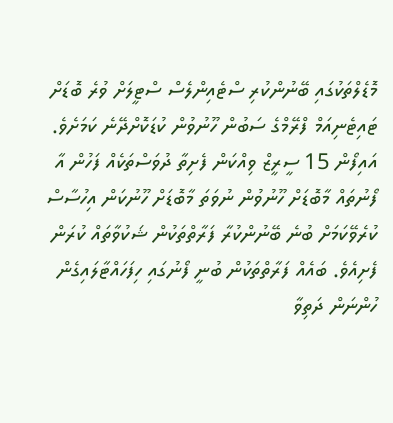މޮޑެލްތަކުގައި ބޭނުންކުރި ސްޓެއިންލެސް ސްޓީލަށް ވުރެ ބޮޑަށް ޓައިޓެނިއަމް ފްރޭމްގެ ސަބުން ހޫނުވުން ކުޑަކޮށްދޭނެ ކަމަށެވެ.
އައިފޯން 15 ސީރީޒް ވިއްކަން ފެށިތާ ދުވަސްތަކެއް ފަހުން އާ ފޯނުތައް މާބޮޑަށް ހޫނުވުން ނުވަތަ މާބޮޑަށް ހޫނުކަން އިހުސާސް ކުރެވޭކަމަށް ބުނެ ބޭނުންކުރާ ފަރާތްތަކުން ޝަކުވާތައް ކުރަން ފެށިއެވެ. ބައެއް ފަރާތްތަކުން ބުނީ ފޯނުގައި ހިފަހައްޓާލައިގެން ހުންނަން ދަތިވާ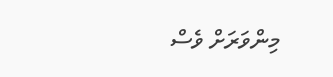މިންވަރަށް ވެސް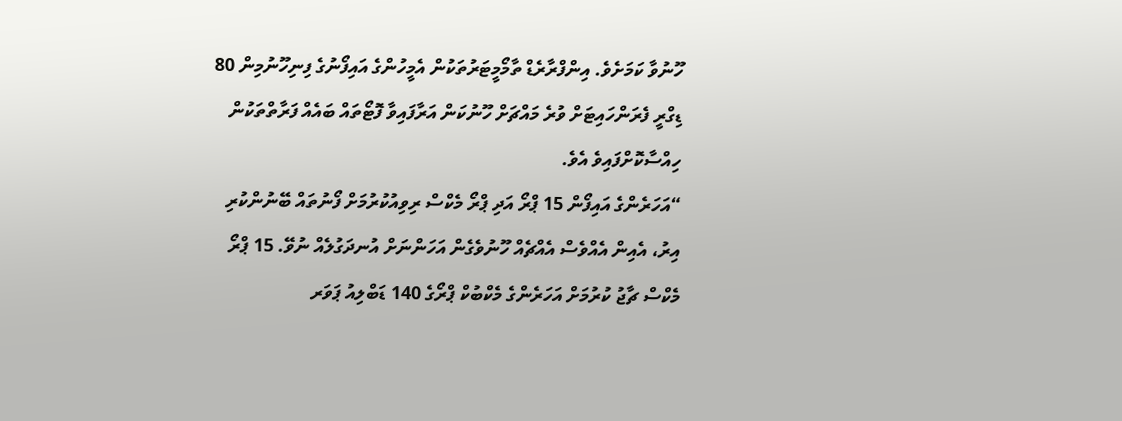ހޫނުވާ ކަމަށެވެ. އިންފްރާރެޑް ތާމޯމީޓަރުތަކުން އެމީހުންގެ އައިފޯނުގެ ފިނިހޫނުމިން 80 ޑިގްރީ ފެރަންހައިޓަށް ވުރެ މައްޗަށް ހޫނުކަން އަރާފައިވާ ފޮޓޯތައް ބައެއް ފަރާތްތަކުން ހިއްސާކޮށްފައިވެ އެވެ.
“އަހަރެންގެ އައިފޯން 15 ޕްރޯ އަދި ޕްރޯ މެކްސް ރިވިއުކުރުމަށް ފޯނުތައް ބޭނުންކުރި އިރު، އެއިން އެއްވެސް އެއްޗެއް ހޫނުވެގެން އަހަންނަށް އުނދަގުލެއް ނުވޭ. 15 ޕްރޯ މެކްސް ޗާޖު ކުރުމަށް އަހަރެންގެ މެކްބުކް ޕްރޯގެ 140 ޑަބްލިއު ޕަވަރ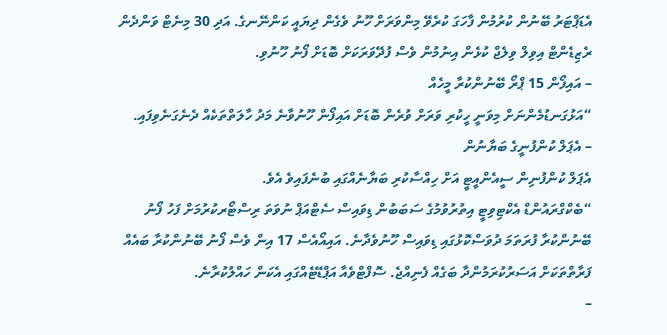އެޑަޕްޓަރު ބޭނުން ކުރުމުން ފާހަގަ ކުރެވޭ މިންވަރަށް ހޫނު ވެގެން ދިޔައީ ކަންނޭނގެ. އަދި 30 މިނެޓް ވަންދެން ރެޒިޑެންޓް އިވިލް ވިލެޖް ކުޅެން އިނުމުން ވެސް ފުދޭވަރަކަށް ބޮޑަށް ފޯނު ހޫނުވި.
– އައިފޯން 15 ޕްރޯ ބޭނުންކުރާ މީހެއް
“އަޅުގަނޑުމެންނަށް މިވަނީ ހީކުރި ވަރަށް ވުރެން ބޮޑަށް އައިފޯން ހޫނުވާނެ މަދު ހާލަތްތަކެއް ދެނެގަނެވިފައި.
– އެޕަލް ކުންފުނީގެ ބަޔާނުން
އެޕަލް ކުންފުނިން ސީއެންއީޓީ އަށް ހިއްސާކުރި ބަޔާނެއްގައި ބުނެފައިވެ އެވެ.
“ބެކްގްރައުންޑް އެކްޓިވިޓީ އިތުރުވުމުގެ ސަބަބުން ޑިވައިސް ސެޓްއަޕް ނުވަތަ ރިސްޓޯރކުރުމަށް ފަހު ފޯނު ބޭނުންކުރާ ފުރަތަމަ ދުވަސްކޮޅުގައި ޑިވައިސް ހޫނުވެދާނެ. އައިއޯއެސް 17 އިން ވެސް ފޯނު ބޭނުންކުރާ ބައެއް ފަރާތްތަކަށް އަސަރުކުރަމުންދާ ބަގެއް ފެނިއްޖެ. ސޮފްޓްވެއާ އަޕްޑޭޓެއްގައި އެކަން ހައްލުކުރާނެ.
–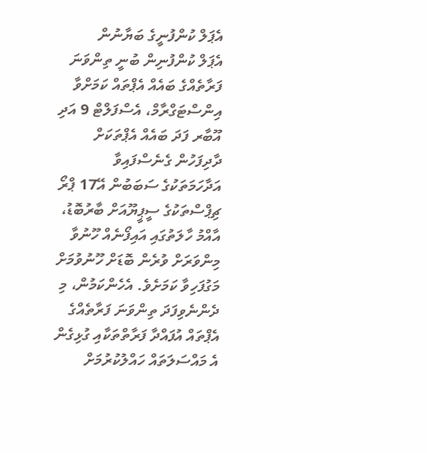އެޕަލް ކުންފުނީގެ ބަޔާނުން
އެޕަލް ކުންފުނިން ބުނީ ތިންވަނަ ފަރާތެއްގެ ބައެއް އެޕްތައް ކަމަށްވާ އިންސްޓަގްރާމް، އެސްފަލްޓް 9 އަދި އޫބާރ ފަދަ ބައެއް އެޕްތަކަށް ދާދިފަހުން ގެނެސްފައިވާ އަދާހަމަތަކުގެ ސަބަބުން އޭ17 ޕްރޯ ޗިޕްސްތަކުގެ ސީޕީޔޫއަށް ބާރުބޮޑު، އާއްމު ހާލަތުގައި އައިފޯނެއް ހޫނުވާ މިންވަރަށް ވުރެން ބޮޑަށް ހޫނުވުމަށް މަގުފަހިވާ ކަމަށެވެ. އެހެންކަމުން، މި ދެންނެވިފަދަ ތިންވަނަ ފަރާތެއްގެ އެޕްތައް އުފައްދާ ފަރާތްތަކާއި ގުޅިގެން އެ މައްސަލަތައް ހައްލުކުރުމަށް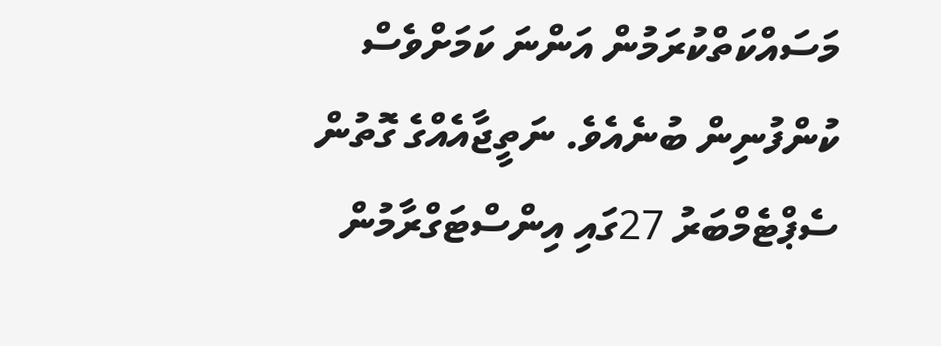މަސައްކަތްކުރަމުން އަންނަ ކަމަށްވެސް ކުންފުނިން ބުނެއެވެ. ނަތީޖާއެއްގެ ގޮތުން ސެޕްޓެމްބަރު 27ގައި އިންސްޓަގްރާމުން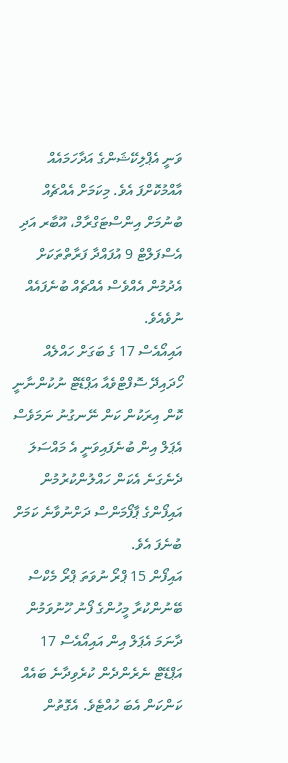ވަނީ އެޕްލިކޭޝަންގެ އަދާހަމައެއް އާއްމުކޮށްފަ އެވެ. މިކަމަށް އެއްޗެއް ބުނުމަށް އިންސްޓަގްރާމް، އޫބާރ އަދި އެސްފަލްޓް 9 އުފައްދާ ފަރާތްތަކަށް އެދުމުން އެއްވެސް އެއްޗެއް ބުނެފައެއް ނުވެއެވެ.
އައިއޯއެސް 17 ގެ ބަގަށް ހައްލެއް ހޯދައިދޭ ސޮފްޓްވެއާ އަޕްޑޭޓް ނުކުންނާނީ ކޮން އިރަކުން ކަން ނޭނގުނު ނަމަވެސް އެޕަލް އިން ބުނެފައިވަނީ އެ މައްސަލަ ދެނެގަނެ އެކަން ހައްލުންކުރުމުން އައިފޯންގެ ޕާފޯމަންސް ދަށްނުވާނެ ކަމަށް ބުނެފަ އެވެ.
އައިފޯން 15 ޕްރޯ ނުވަތަ ޕްރޯ މެކްސް ބޭނުންކުރާ މީހުންގެ ފޯނު ހޫނުވަމުން ދާނަމަ އެޕަލް އިން އައިއޯއެސް 17 އަޕްޑޭޓް ނެރެންދެން ކުރެވިދާނެ ބައެއް ކަންކަން އެބަ ހުއްޓެވެ. އެގޮތުން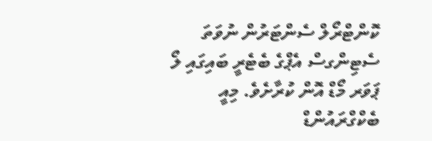ކޮންޓްރޯލް ސެންޓަރުން ނުވަތަ ސެޓިންގސް އެޕްގެ ބެޓެރީ ބައިގައި ލޯ ޕަވަރ މޯޑް އޮން ކުރާށެވެ. މިއީ ބެކްގްރައުންޑް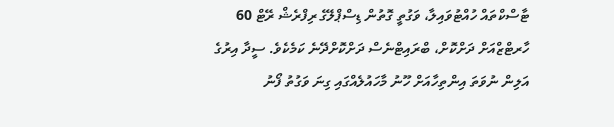ޓާސްކްތައް ހުއްޓުވައިލާ، ވަގުތީ ގޮތުން ޑިސްޕްލޭގެ ރިފްރެޝް ރޭޓް 60 ހާރޓްޒްއަށް ދަށްކޮށް، ބްރައިޓްނެސް ދަށްކޮށްދޭނެ ކަމެކެވެ. ސީދާ އިރުގެ އަލިން ނުވަތަ އިންތިހާއަށް ހޫނު މާހައުލެއްގައި ގިނަ ވަގުތު ފޯނު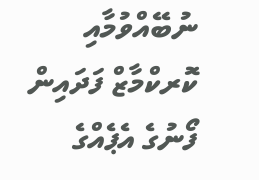ނުބޭއްވުމާއި ކޮރކްމާޒް ފަދައިން ފޯނުގެ އެޕެއްގެ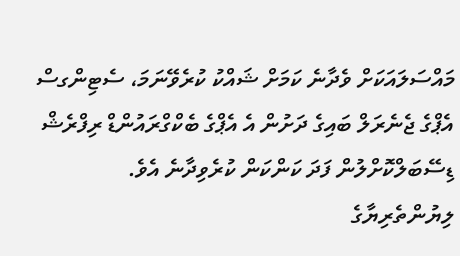މައްސަލައަކަށް ވެދާނެ ކަމަށް ޝައްކު ކުރެވޭނަމަ، ސެޓިންގސް އެޕްގެ ޖެނެރަލް ބައިގެ ދަށުން އެ އެޕްގެ ބެކްގްރައުންޑް ރިފްރެޝް ޑިސޭބަލްކޮށްލުން ފަދަ ކަންކަން ކުރެވިދާނެ އެވެ.
ލިޔުންތެރިޔާގެ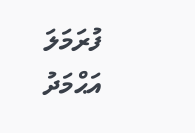ފުރަމަލަ
އަޙްމަދު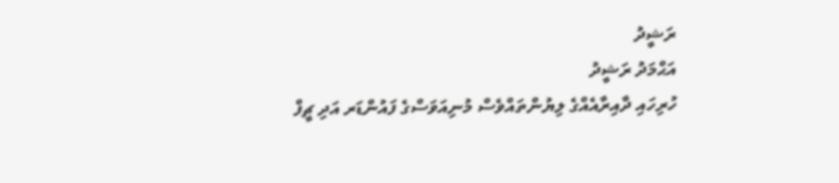ރަޝީދު
އަޙްމަދު ރަޝީދު
ހުރިހައި ދާއިރާއެއްގެ ލިޔުންތައްވެސް މުނިއަވަސްގެ ފައުންޑަރ އަދި ޗީފް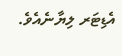އެޑިޓަރ ލިޔާނެއެވެ.